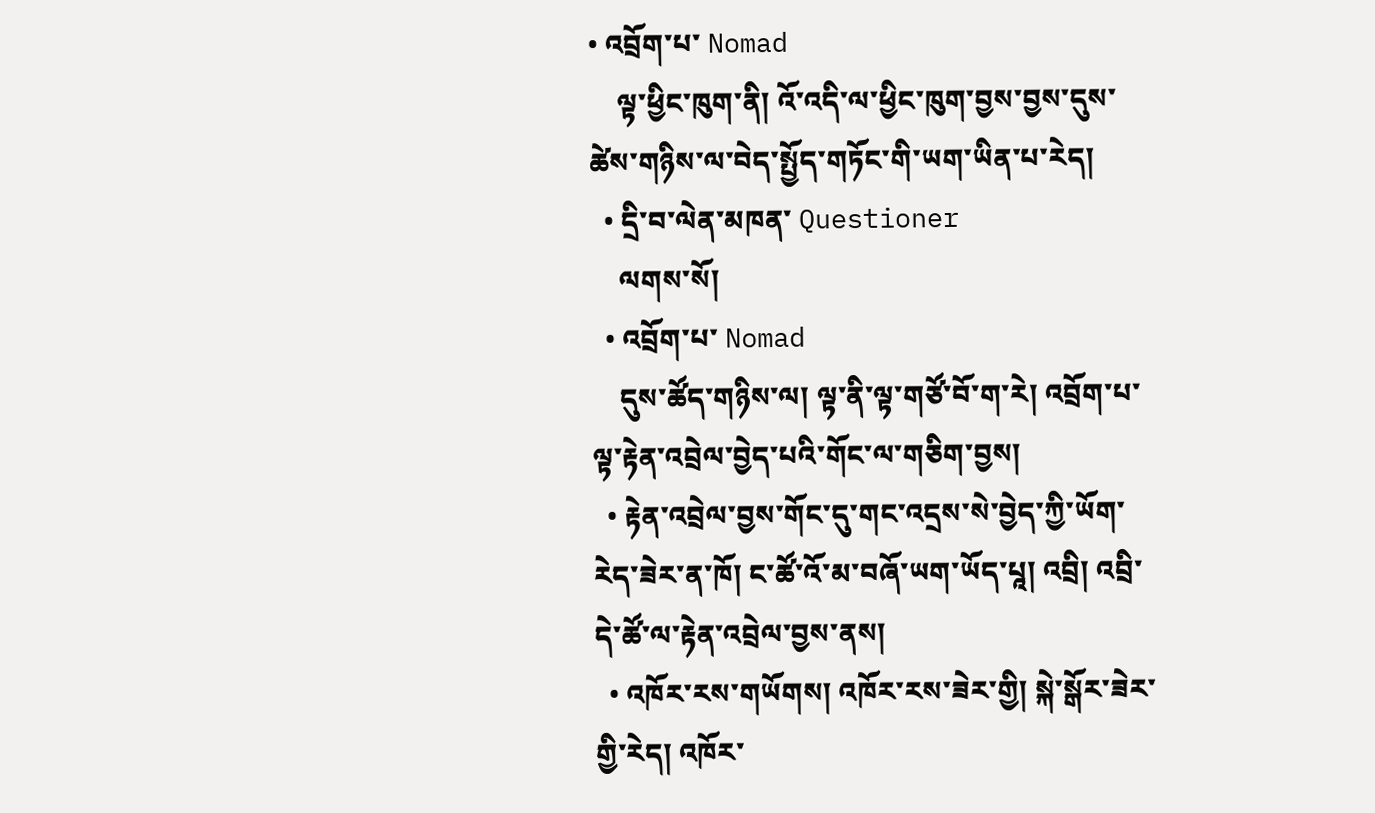• འབྲོག་པ་ Nomad
    ལྟ་ཕྱིང་ཁུག་ནི། འོ་འདི་ལ་ཕྱིང་ཁུག་བྱས་བྱས་དུས་ཚེས་གཉིས་ལ་བེད་སྤྱོད་གཏོང་གི་ཡག་ཡིན་པ་རེད།
  • དྲི་བ་ལེན་མཁན་ Questioner
    ལགས་སོ།
  • འབྲོག་པ་ Nomad
    དུས་ཚོད་གཉིས་ལ། ལྟ་ནི་ལྟ་གཙོ་བོ་ག་རེ། འབྲོག་པ་ལྟ་རྟེན་འབྲེལ་བྱེད་པའི་གོང་ལ་གཅིག་བྱས།
  • རྟེན་འབྲེལ་བྱས་གོང་དུ་གང་འདྲས་སེ་བྱེད་ཀྱི་ཡོག་རེད་ཟེར་ན་ཁོ། ང་ཚོ་འོ་མ་བཞོ་ཡག་ཡོད་པཱ། འབྲི། འབྲི་དེ་ཚོ་ལ་རྟེན་འབྲེལ་བྱས་ནས།
  • འཁོར་རས་གཡོགས། འཁོར་རས་ཟེར་གྱི། སྐེ་སྒོར་ཟེར་གྱི་རེད། འཁོར་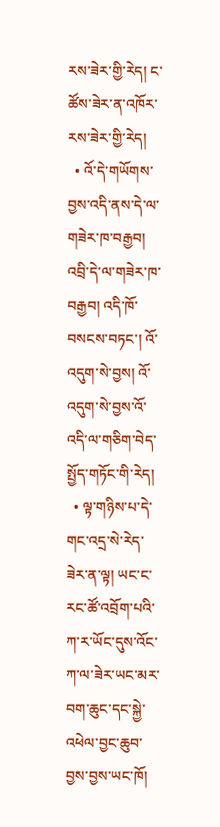རས་ཟེར་གྱི་རེད། ང་ཚོས་ཟེར་ན་འཁོར་རས་ཟེར་གྱི་རེད།
  • འོ་དེ་གཡོགས་བྱས་འདི་ནས་དེ་ལ་གཟེར་ཁ་བརྒྱབ། འབྲི་དེ་ལ་གཟེར་ཁ་བརྒྱབ། འདི་ཁོ་བསངས་བཏང་། འོ་འདུག་སེ་བྱས། འོ་འདུག་སེ་བྱས་འོ་འདི་ལ་གཅིག་བེད་སྤྱོད་གཏོང་གི་རེད།
  • ལྟ་གཉིས་པ་དེ་གང་འདྲ་སེ་རེད་ཟེར་ན་ལྟ། ཡང་ང་རང་ཚོ་འབྲོག་པའི་ཀ་ར་ཡོང་དུས་འོང་ཀ་ལ་ཟེར་ཡང་མར་བག་ཆུང་དང་སྐྱེ་འཕེལ་བྱང་ཆུབ་བྱས་བྱས་ཡང་ཁོ།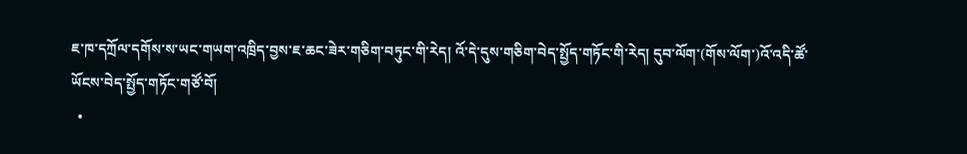ཇ་ཁ་དཀྲོལ་དགོས་ས་ཡང་གཡག་འཁྲིད་བྱས་ཇ་ཆང་ཟེར་གཅིག་བཏུང་གི་རེད། འོ་དེ་དུས་གཅིག་བེད་སྤྱོད་གཏོང་གི་རེད། དུབ་ལོག་(གོས་ལོག་)འོ་འདི་ཚོ་ཡོངས་བེད་སྤྱོད་གཏོང་གཙོ་བོ།
  •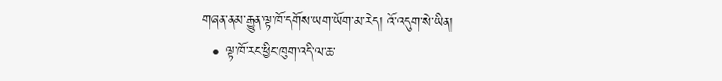གཞན་ནམ་རྒྱུན་ལྟ་ཁོ་དགོས་ཡག་ཡོག་མ་རེད། འོ་འདུག་སེ་ཡིན།
  • ལྟ་ཁོ་རང་ཕྱིང་ཁུག་འདི་ལ་ཆ་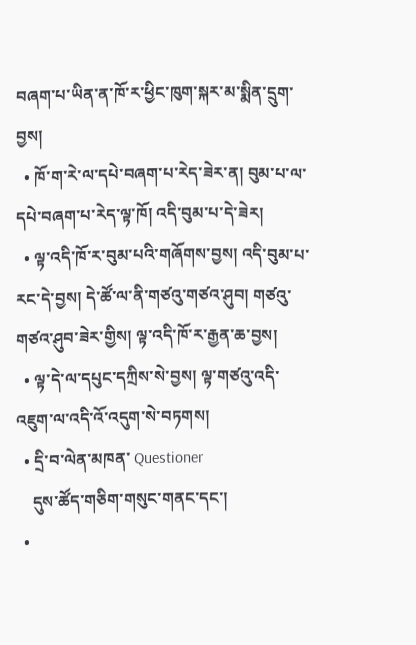བཞག་པ་ཡིན་ན་ཁོ་ར་ཕྱིང་ཁུག་སྐར་མ་སྨིན་དྲུག་བྱས།
  • ཁོ་ག་རེ་ལ་དཔེ་བཞག་པ་རེད་ཟེར་ན། བུམ་པ་ལ་དཔེ་བཞག་པ་རེད་ལྟ་ཁོ། འདི་བུམ་པ་དེ་ཟེར།
  • ལྟ་འདི་ཁོ་ར་བུམ་པའི་གཞོགས་བྱས། འདི་བུམ་པ་རང་དེ་བྱས། དེ་ཚོ་ལ་ནི་གཙའུ་གཙའ་ཤུབ། གཙའུ་གཙའ་ཤུབ་ཟེར་གྱིས། ལྟ་འདི་ཁོ་ར་རྒྱན་ཆ་བྱས།
  • ལྟ་དེ་ལ་དཔུང་དཀྲིས་སེ་བྱས། ལྟ་གཙའུ་འདི་འཇུག་ལ་འདི་འོ་འདུག་སེ་བཏགས།
  • དྲི་བ་ལེན་མཁན་ Questioner
    དུས་ཚོད་གཅིག་གསུང་གནང་དང་།
  •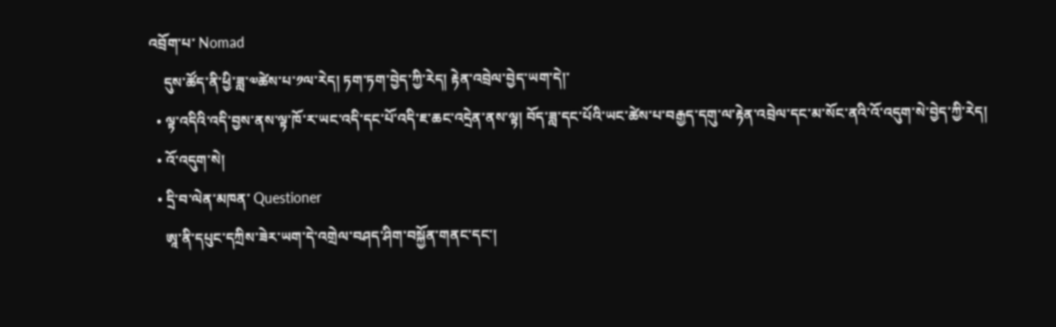འབྲོག་པ་ Nomad
    དུས་ཚོད་ནི་ཕྱི་ཟླ་༧ཚེས་པ་༡ལ་རེད། ཏག་ཏག་བྱེད་ཀྱི་རེད། རྟེན་འབྲེལ་བྱེད་ཡག་དེ།་
  • ལྟ་འདིའི་འདི་བྱས་ནས་ལྟ་ཁོ་ར་ཡང་འདི་དང་པོ་འདི་ཇ་ཆང་འདྲེན་ནས་ལྟ། བོད་ཟླ་དང་པོའི་ཡང་ཚེས་པ་བརྒྱད་དགུ་ལ་རྟེན་འབྲེལ་དང་མ་སོང་ནའི་འོ་འདུག་སེ་བྱེད་ཀྱི་རེད།
  • འོ་འདུག་སེ།
  • དྲི་བ་ལེན་མཁན་ Questioner
    ཨཱ་ནི་དཔུང་དཀྲིས་ཟེར་ཡག་དེ་འགྲེལ་བཤད་ཤིག་བསྐྱོན་གནང་དང་།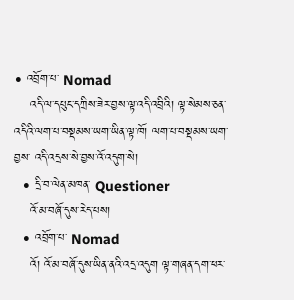• འབྲོག་པ་ Nomad
    འདི་ལ་དཔུང་དཀྲིས་ཟེར་བྱས་ལྟ་འདི་འབྲིའི། ལྟ་སེམས་ཅན་འདིའི་ལག་པ་བསྡམས་ཡག་ཡིན་ལྟ་ཁོ། ལག་པ་བསྡམས་ཡག་བྱས་ འདི་འདྲས་སེ་བྱས་འོ་འདུག་སེ།
  • དྲི་བ་ལེན་མཁན་ Questioner
    འོ་མ་བཞོ་དུས་རེད་པས།
  • འབྲོག་པ་ Nomad
    འོ། འོ་མ་བཞོ་དུས་ཡིན་ནའི་འདྲ་འདུག ལྟ་གཞན་དག་ཕར་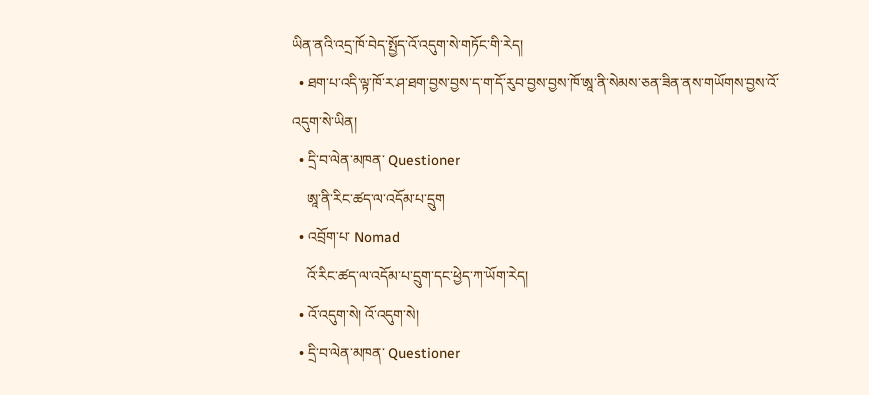ཡིན་ནའི་འདྲ་ཁོ་བེད་སྤྱོད་འོ་འདུག་སེ་གཏོང་གི་རེད།
  • ཐག་པ་འདི་ལྟ་ཁོ་ར་ཤ་ཐག་བྱས་བྱས་ད་ག་དོ་རུབ་བྱས་བྱས་ཁོ་ཨཱ་ནི་སེམས་ཅན་ཟིན་ནས་གཡོགས་བྱས་འོ་འདུག་སེ་ཡིན།
  • དྲི་བ་ལེན་མཁན་ Questioner
    ཨཱ་ནི་རིང་ཚད་ལ་འདོམ་པ་དྲུག
  • འབྲོག་པ་ Nomad
    འོ་རིང་ཚད་ལ་འདོམ་པ་དྲུག་དང་ཕྱེད་ཀ་ཡོག་རེད།
  • འོ་འདུག་སེ། འོ་འདུག་སེ།
  • དྲི་བ་ལེན་མཁན་ Questioner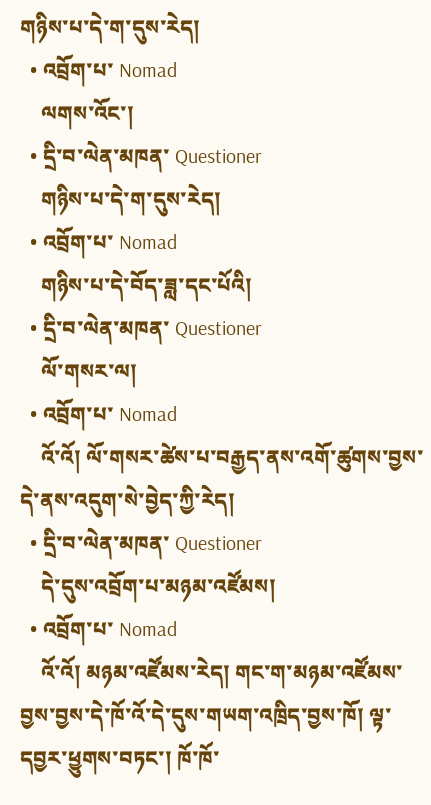གཉིས་པ་དེ་ག་དུས་རེད།
  • འབྲོག་པ་ Nomad
    ལགས་འོང་།
  • དྲི་བ་ལེན་མཁན་ Questioner
    གཉིས་པ་དེ་ག་དུས་རེད།
  • འབྲོག་པ་ Nomad
    གཉིས་པ་དེ་བོད་ཟླ་དང་པོའི།
  • དྲི་བ་ལེན་མཁན་ Questioner
    ལོ་གསར་ལ།
  • འབྲོག་པ་ Nomad
    འོ་འོ། ལོ་གསར་ཚེས་པ་བརྒྱད་ནས་འགོ་ཚུགས་བྱས་དེ་ནས་འདུག་སེ་བྱེད་ཀྱི་རེད།
  • དྲི་བ་ལེན་མཁན་ Questioner
    དེ་དུས་འབྲོག་པ་མཉམ་འཛོམས།
  • འབྲོག་པ་ Nomad
    འོ་འོ། མཉམ་འཛོམས་རེད། གང་ག་མཉམ་འཛོམས་བྱས་བྱས་དེ་ཁོ་འོ་དེ་དུས་གཡག་འཁྲིད་བྱས་ཁོ། ལྟ་དབྱར་ཕྱུགས་བཏང་། ཁོ་ཁོ་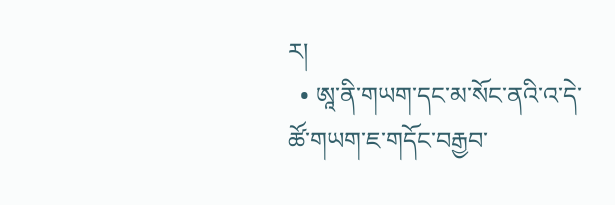ར།
  • ཨཱ་ནི་གཡག་དང་མ་སོང་ནའི་འ་དེ་ཚོ་གཡག་ཇ་གདོང་བརྒྱབ་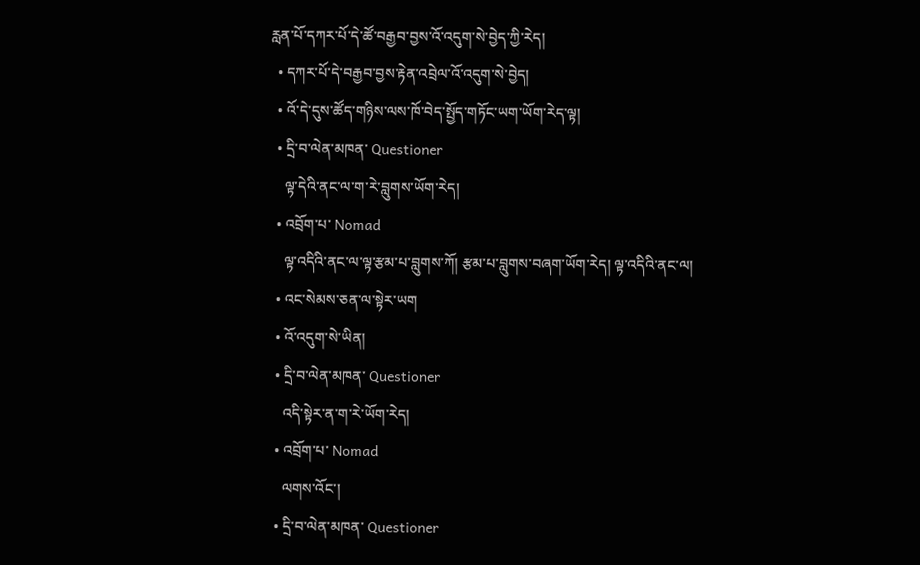རླན་པོ་དཀར་པོ་དེ་ཚོ་བརྒྱབ་བྱས་འོ་འདུག་སེ་བྱེད་ཀྱི་རེད།
  • དཀར་པོ་དེ་བརྒྱབ་བྱས་རྟེན་འབྲེལ་འོ་འདུག་སེ་བྱེད།
  • འོ་དེ་དུས་ཚོད་གཉིས་ལས་ཁོ་བེད་སྤྱོད་གཏོང་ཡག་ཡོག་རེད་ལྟ།
  • དྲི་བ་ལེན་མཁན་ Questioner
    ལྟ་དེའི་ནང་ལ་ག་རེ་བླུགས་ཡོག་རེད།
  • འབྲོག་པ་ Nomad
    ལྟ་འདིའི་ནང་ལ་ལྟ་རྩམ་པ་བླུགས་ཀོ། རྩམ་པ་བླུགས་བཞག་ཡོག་རེད། ལྟ་འདིའི་ནང་ལ།
  • འང་སེམས་ཅན་ལ་སྟེར་ཡག
  • འོ་འདུག་སེ་ཡིན།
  • དྲི་བ་ལེན་མཁན་ Questioner
    འདི་སྟེར་ན་ག་རེ་ཡོག་རེད།
  • འབྲོག་པ་ Nomad
    ལགས་འོང་།
  • དྲི་བ་ལེན་མཁན་ Questioner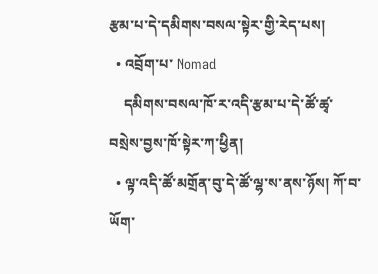རྩམ་པ་དེ་དམིགས་བསལ་སྟེར་གྱི་རེད་པས།
  • འབྲོག་པ་ Nomad
    དམིགས་བསལ་ཁོ་ར་འདི་རྩམ་པ་དེ་ཚོ་ཚྭ་བསྲེས་བྱས་ཁོ་སྟེར་ཀ་ཕྱིན།
  • ལྟ་འདི་ཚོ་མགྲོན་བུ་དེ་ཚོ་ལྷ་ས་ནས་ཉོས། ཀོ་བ་ཡོག་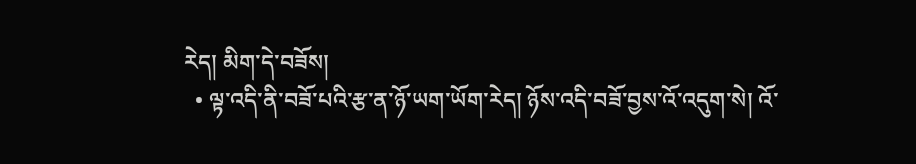རེད། མིག་དེ་བཟོས།
  • ལྟ་འདི་ནི་བཟོ་པའི་རྩ་ན་ཉོ་ཡག་ཡོག་རེད། ཉོས་འདི་བཟོ་བྱས་འོ་འདུག་སེ། འོ་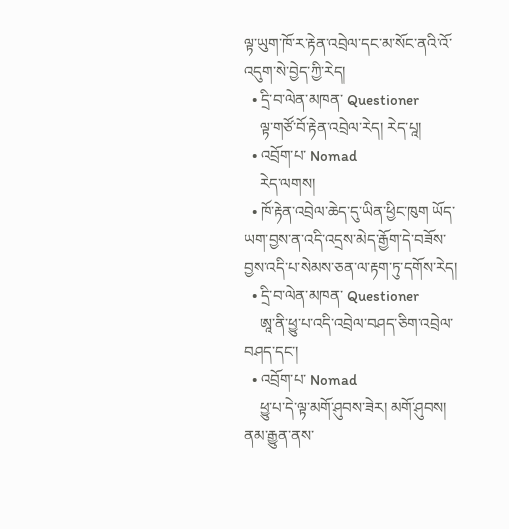ལྟ་ཡུག་ཁོ་ར་རྟེན་འབྲེལ་དང་མ་སོང་ནའི་འོ་འདུག་སེ་བྱེད་ཀྱི་རེད།
  • དྲི་བ་ལེན་མཁན་ Questioner
    ལྟ་གཙོ་བོ་རྟེན་འབྲེལ་རེད། རེད་པཱ།
  • འབྲོག་པ་ Nomad
    རེད་ལགས།
  • ཁོ་རྟེན་འབྲེལ་ཆེད་དུ་ཡིན་ཕྱིང་ཁུག ཡོད་ཡག་བྱས་ན་འདི་འདྲས་མེད་རྒྱོག་དེ་བཟོས་བྱས་འདི་པ་སེམས་ཅན་ལ་རྟག་ཏུ་དགོས་རེད།
  • དྲི་བ་ལེན་མཁན་ Questioner
    ཨཱ་ནི་ཕྱུ་པ་འདི་འབྲེལ་བཤད་ཅིག་འབྲེལ་བཤད་དང་།
  • འབྲོག་པ་ Nomad
    ཕྱུ་པ་དེ་ལྟ་མགོ་ཤུབས་ཟེར། མགོ་ཤུབས། ནམ་རྒྱུན་ནས་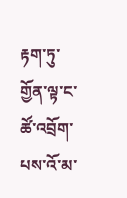རྟག་ཏུ་གྱོན་ལྟ་ང་ཚོ་འབྲོག་པས་འོ་མ་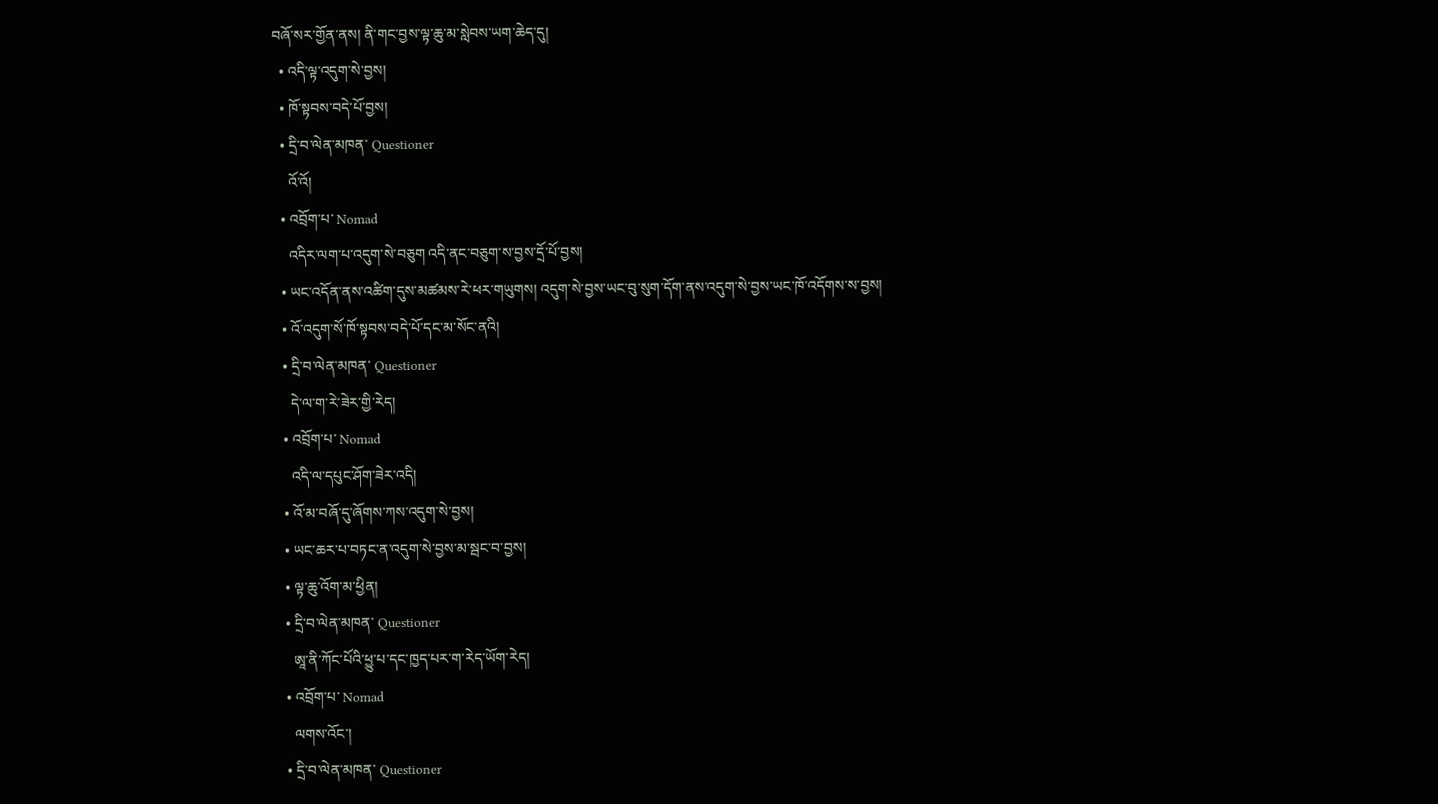བཞོ་སར་གྱོན་ནས། ནི་གང་བྱས་ལྟ་ཆུ་མ་སླེབས་ཡག་ཆེད་དུ།
  • འདི་ལྟ་འདུག་སེ་བྱས།
  • ཁོ་སྟབས་བདེ་པོ་བྱས།
  • དྲི་བ་ལེན་མཁན་ Questioner
    འོ་འོ།
  • འབྲོག་པ་ Nomad
    འདིར་ལག་པ་འདུག་སེ་བཅུག འདི་ནང་བཅུག་ས་བྱས་དྲོ་པོ་བྱས།
  • ཡང་འདོན་ནས་འཚིག་དུས་མཚམས་རེ་ཕར་གཡུགས། འདུག་སེ་བྱས་ཡང་བུ་སུག་དོག་ནས་འདུག་སེ་བྱས་ཡང་ཁོ་འདོགས་ས་བྱས།
  • འོ་འདུག་སོ་ཁོ་སྟབས་བདེ་པོ་དང་མ་སོང་ནའི།
  • དྲི་བ་ལེན་མཁན་ Questioner
    དེ་ལ་ག་རེ་ཟེར་གྱི་རེད།
  • འབྲོག་པ་ Nomad
    འདི་ལ་དཔུང་ཤོག་ཟེར་འདི།
  • འོ་མ་བཞོ་དུ་ཞོགས་ཀས་འདུག་སེ་བྱས།
  • ཡང་ཆར་པ་བཏང་ན་འདུག་སེ་བྱས་མ་སྦང་བ་བྱས།
  • ལྟ་ཆུ་འོག་མ་ཕྱིན།
  • དྲི་བ་ལེན་མཁན་ Questioner
    ཨཱ་ནི་ཀོང་པོའི་ཕྱུ་པ་དང་ཁྱད་པར་ག་རེད་ཡོག་རེད།
  • འབྲོག་པ་ Nomad
    ལགས་འོང་།
  • དྲི་བ་ལེན་མཁན་ Questioner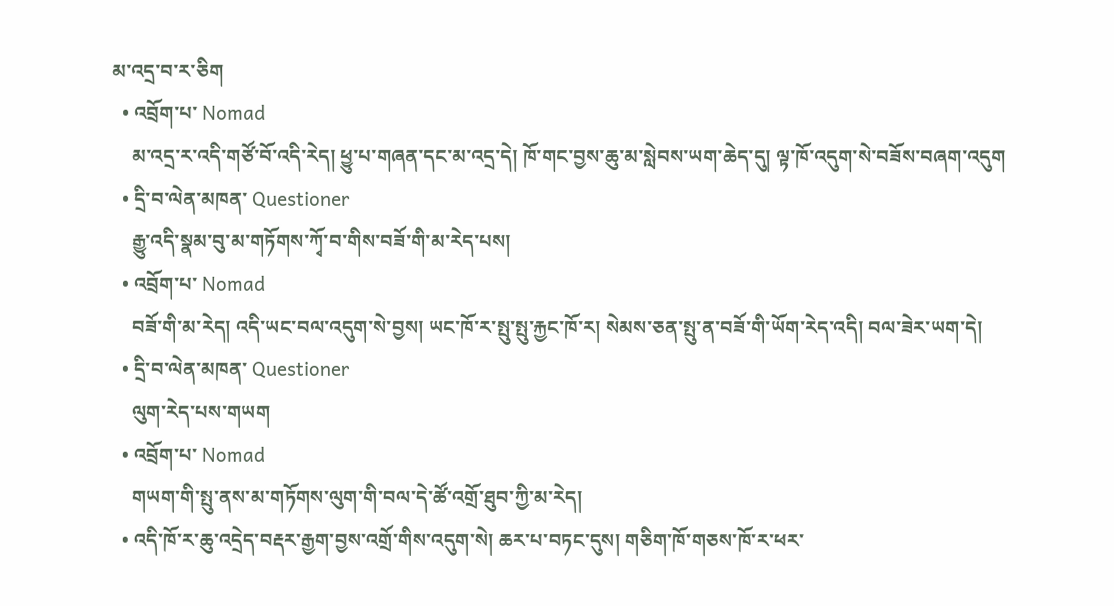མ་འདྲ་བ་ར་ཅིག
  • འབྲོག་པ་ Nomad
    མ་འདྲ་ར་འདི་གཙོ་བོ་འདི་རེད། ཕྱུ་པ་གཞན་དང་མ་འདྲ་དེ། ཁོ་གང་བྱས་ཆུ་མ་སླེབས་ཡག་ཆེད་དུ། ལྟ་ཁོ་འདུག་སེ་བཟོས་བཞག་འདུག
  • དྲི་བ་ལེན་མཁན་ Questioner
    རྒྱུ་འདི་སྣམ་བུ་མ་གཏོགས་ཀྭོ་བ་གིས་བཟོ་གི་མ་རེད་པས།
  • འབྲོག་པ་ Nomad
    བཟོ་གི་མ་རེད། འདི་ཡང་བལ་འདུག་སེ་བྱས། ཡང་ཁོ་ར་སྤུ་སྤུ་རྐྱང་ཁོ་ར། སེམས་ཅན་སྤུ་ན་བཟོ་གི་ཡོག་རེད་འདི། བལ་ཟེར་ཡག་དེ།
  • དྲི་བ་ལེན་མཁན་ Questioner
    ལུག་རེད་པས་གཡག
  • འབྲོག་པ་ Nomad
    གཡག་གི་སྤུ་ནས་མ་གཏོགས་ལུག་གི་བལ་དེ་ཚོ་འགྲོ་ཐུབ་ཀྱི་མ་རེད།
  • འདི་ཁོ་ར་ཆུ་འདྲེད་བརྡར་རྒྱག་བྱས་འགྲོ་གིས་འདུག་སེ། ཆར་པ་བཏང་དུས། གཅིག་ཁོ་གཅས་ཁོ་ར་ཕར་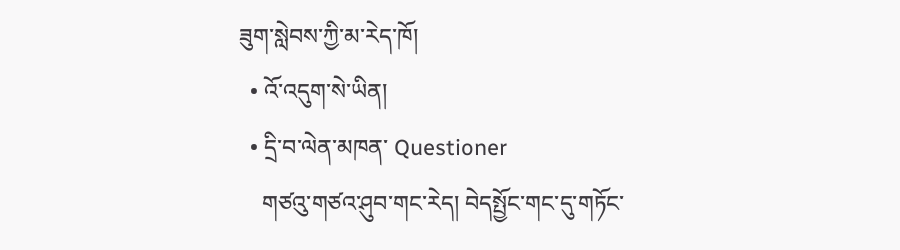ཟུག་སླེབས་ཀྱི་མ་རེད་ཁོ།
  • འོ་འདུག་སེ་ཡིན།
  • དྲི་བ་ལེན་མཁན་ Questioner
    གཙའུ་གཙའ་ཤུབ་གང་རེད། བེདསྤྱོང་གང་དུ་གཏོང་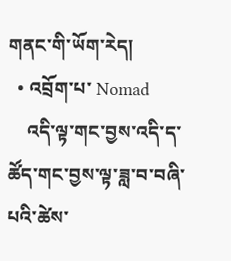གནང་གི་ཡོག་རེད།
  • འབྲོག་པ་ Nomad
    འདི་ལྟ་གང་བྱས་འདི་ད་ཚོད་གང་བྱས་ལྟ་ཟླ་བ་བཞི་པའི་ཚེས་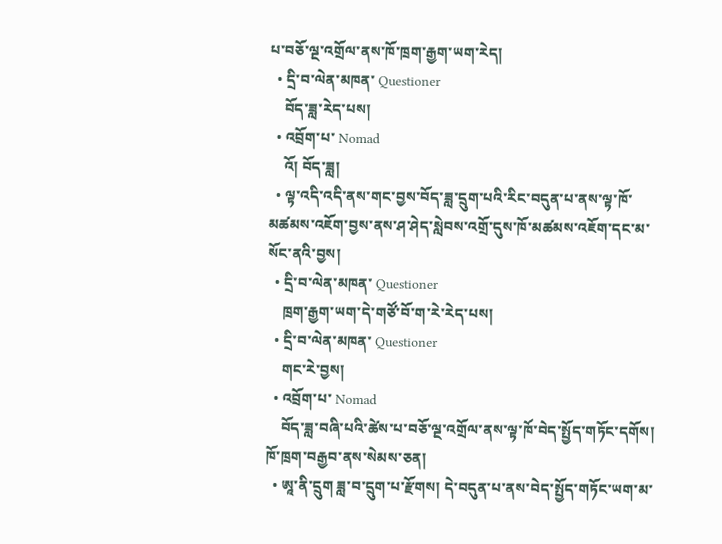པ་བཅོ་ལྔ་འགྲོལ་ནས་ཁོ་ཁྲག་རྒྱག་ཡག་རེད།
  • དྲི་བ་ལེན་མཁན་ Questioner
    བོད་ཟླ་རེད་པས།
  • འབྲོག་པ་ Nomad
    འོ། བོད་ཟླ།
  • ལྟ་འདི་འདི་ནས་གང་བྱས་བོད་ཟླ་དྲུག་པའི་རིང་བདུན་པ་ནས་ལྟ་ཁོ་མཚམས་འཇོག་བྱས་ནས་ཤ་ཤེད་སླེབས་འགྲོ་དུས་ཁོ་མཚམས་འཇོག་དང་མ་སོང་ནའི་བྱས།
  • དྲི་བ་ལེན་མཁན་ Questioner
    ཁྲག་རྒྱག་ཡག་དེ་གཙོ་བོ་ག་རེ་རེད་པས།
  • དྲི་བ་ལེན་མཁན་ Questioner
    གང་རེ་བྱས།
  • འབྲོག་པ་ Nomad
    བོད་ཟླ་བཞི་པའི་ཚེས་པ་བཅོ་ལྔ་འགྲོལ་ནས་ལྟ་ཁོ་བེད་སྤྱོད་གཏོང་དགོས། ཁོ་ཁྲག་བརྒྱབ་ནས་སེམས་ཅན།
  • ཨཱ་ནི་དྲུག ཟླ་བ་དྲུག་པ་རྫོགས། དེ་བདུན་པ་ནས་བེད་སྤྱོད་གཏོང་ཡག་མ་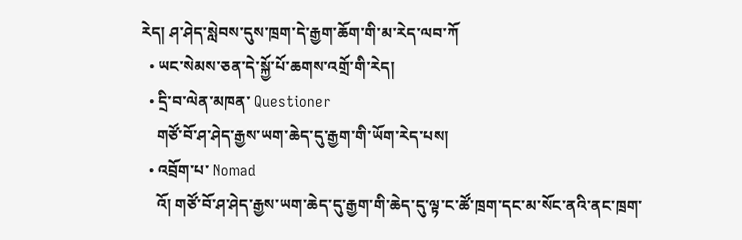རེད། ཤ་ཤེད་སླེབས་དུས་ཁྲག་དེ་རྒྱག་ཆོག་གི་མ་རེད་ལབ་ཀོ
  • ཡང་སེམས་ཅན་དེ་སྐྱོ་པོ་ཆགས་འགྲོ་གི་རེད།
  • དྲི་བ་ལེན་མཁན་ Questioner
    གཙོ་བོ་ཤ་ཤེད་རྒྱས་ཡག་ཆེད་དུ་རྒྱག་གི་ཡོག་རེད་པས།
  • འབྲོག་པ་ Nomad
    འོ། གཙོ་བོ་ཤ་ཤེད་རྒྱས་ཡག་ཆེད་དུ་རྒྱག་གི་ཆེད་དུ་ལྟ་ང་ཚོ་ཁྲག་དང་མ་སོང་ནའི་ནང་ཁྲག་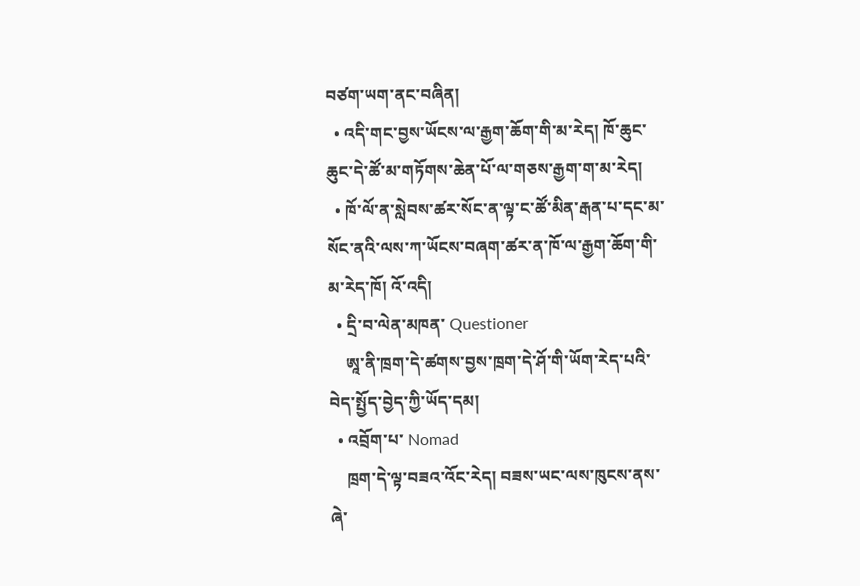བཙག་ཡག་ནང་བཞིན།
  • འདི་གང་བྱས་ཡོངས་ལ་རྒྱག་ཆོག་གི་མ་རེད། ཁོ་ཆུང་ཆུང་དེ་ཚོ་མ་གཏོགས་ཆེན་པོ་ལ་གཅས་རྒྱག་ག་མ་རེད།
  • ཁོ་ལོ་ན་སླེབས་ཚར་སོང་ན་ལྟ་ང་ཚོ་མིན་རྒན་པ་དང་མ་སོང་ནའི་ལས་ཀ་ཡོངས་བཞག་ཚར་ན་ཁོ་ལ་རྒྱག་ཆོག་གི་མ་རེད་ཁོ། འོ་འདི།
  • དྲི་བ་ལེན་མཁན་ Questioner
    ཨཱ་ནི་ཁྲག་དེ་ཚགས་བྱས་ཁྲག་དེ་ཤོ་གི་ཡོག་རེད་པའི་བེད་སྤྱོད་བྱེད་ཀྱི་ཡོད་དམ།
  • འབྲོག་པ་ Nomad
    ཁྲག་དེ་ལྟ་བཟའ་འོང་རེད། བཟས་ཡང་ལས་ཁུངས་ནས་ཞེ་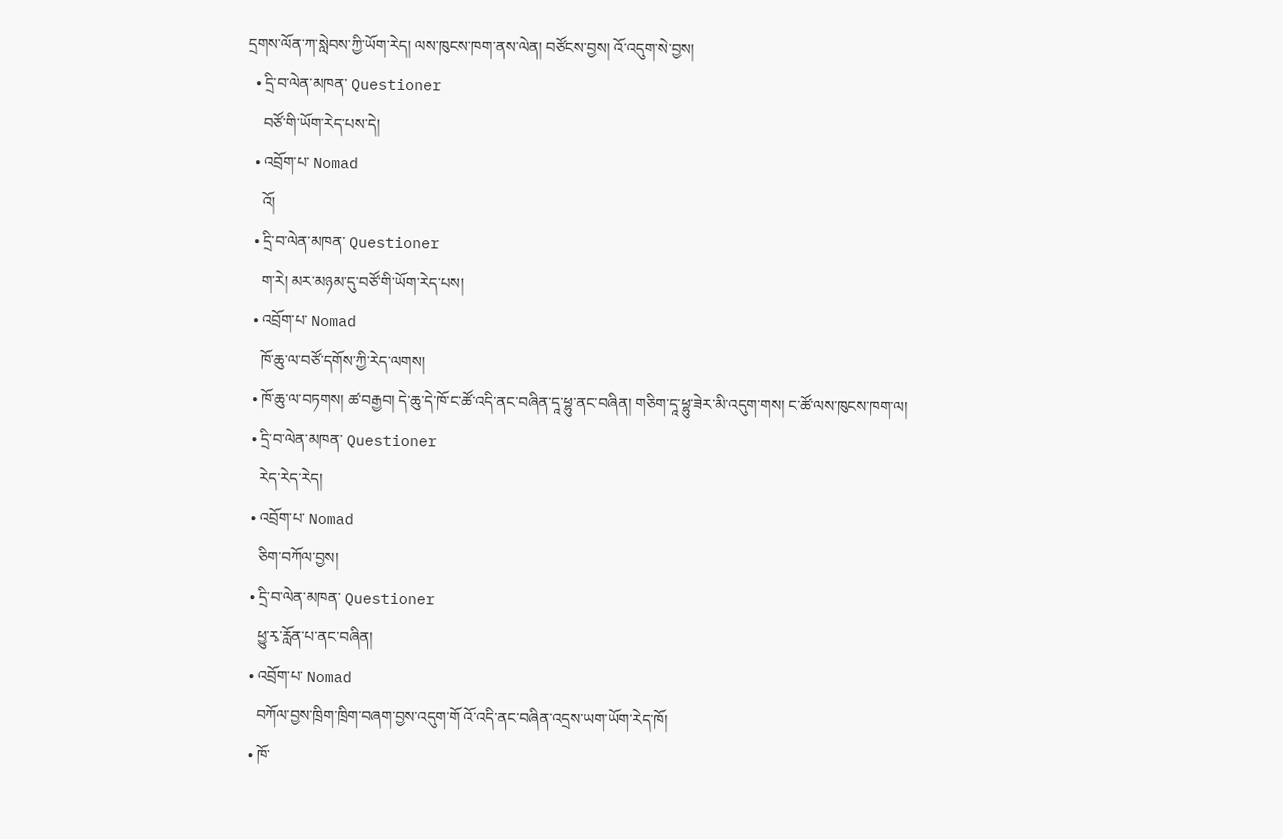དྲགས་ལོན་ཀ་སླེབས་ཀྱི་ཡོག་རེད། ལས་ཁུངས་ཁག་ནས་ལེན། བཙོངས་བྱས། འོ་འདུག་སེ་བྱས།
  • དྲི་བ་ལེན་མཁན་ Questioner
    བཙོ་གི་ཡོག་རེད་པས་དེ།
  • འབྲོག་པ་ Nomad
    འོ།
  • དྲི་བ་ལེན་མཁན་ Questioner
    ག་རེ། མར་མཉམ་དུ་བཙོ་གི་ཡོག་རེད་པས།
  • འབྲོག་པ་ Nomad
    ཁོ་ཆུ་ལ་བཙོ་དགོས་ཀྱི་རེད་ལགས།
  • ཁོ་ཆུ་ལ་བཏགས། ཚ་བརྒྱབ། དེ་ཆུ་དེ་ཁོ་ང་ཚོ་འདི་ནང་བཞིན་དཱ་ཕྷུ་ནང་བཞིན། གཅིག་དཱ་ཕྷུ་ཟེར་མི་འདུག་གས། ང་ཚོ་ལས་ཁུངས་ཁག་ལ།
  • དྲི་བ་ལེན་མཁན་ Questioner
    རེད་རེད་རེད།
  • འབྲོག་པ་ Nomad
    ཅིག་བཀོལ་བྱས།
  • དྲི་བ་ལེན་མཁན་ Questioner
    ཕྱུ་རྭ་རློན་པ་ནང་བཞིན།
  • འབྲོག་པ་ Nomad
    བཀོལ་བྱས་ཁྲིག་ཁྲིག་བཞག་བྱས་འདུག་གོ འོ་འདི་ནང་བཞིན་འདྲས་ཡག་ཡོག་རེད་ཁོ།
  • ཁོ་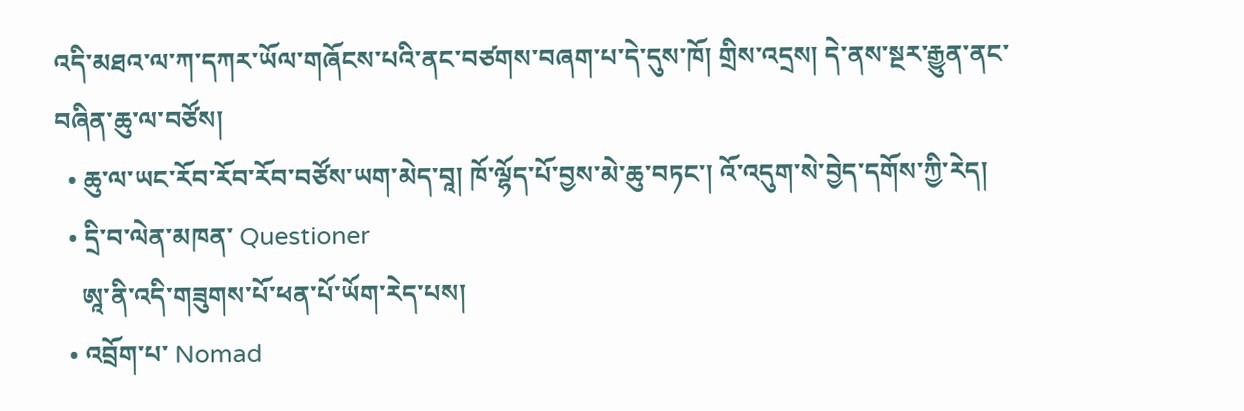འདི་མཐའ་ལ་ཀ་དཀར་ཡོལ་གཞོངས་པའི་ནང་བཙགས་བཞག་པ་དེ་དུས་ཁོ། གྲིས་འདྲས། དེ་ནས་སྔར་རྒྱུན་ནང་བཞིན་ཆུ་ལ་བཙོས།
  • ཆུ་ལ་ཡང་རོབ་རོབ་རོབ་བཙོས་ཡག་མེད་བཱ། ཁོ་ལྷོད་པོ་བྱས་མེ་ཆུ་བཏང་། འོ་འདུག་སེ་བྱེད་དགོས་ཀྱི་རེད།
  • དྲི་བ་ལེན་མཁན་ Questioner
    ཨཱ་ནི་འདི་གཟུགས་པོ་ཕན་པོ་ཡོག་རེད་པས།
  • འབྲོག་པ་ Nomad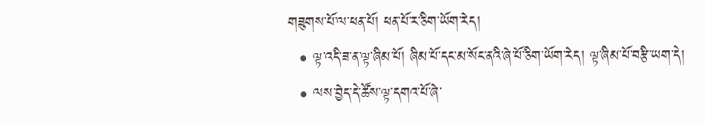གཟུགས་པོ་ལ་ཕན་པོ། ཕན་པོ་ར་ཅིག་ཡོག་རེད།
  • ལྟ་འདི་ཟ་ན་ལྟ་ཞིམ་པོ། ཞིམ་པོ་དང་མ་སོང་ནའི་ཞེ་པོ་ཅིག་ཡོག་རེད། ལྟ་ཞིམ་པོ་བརྩི་ཡག་དེ།
  • ལས་བྱེད་དེ་ཚོས་ལྟ་དགའ་པོ་ཞེ་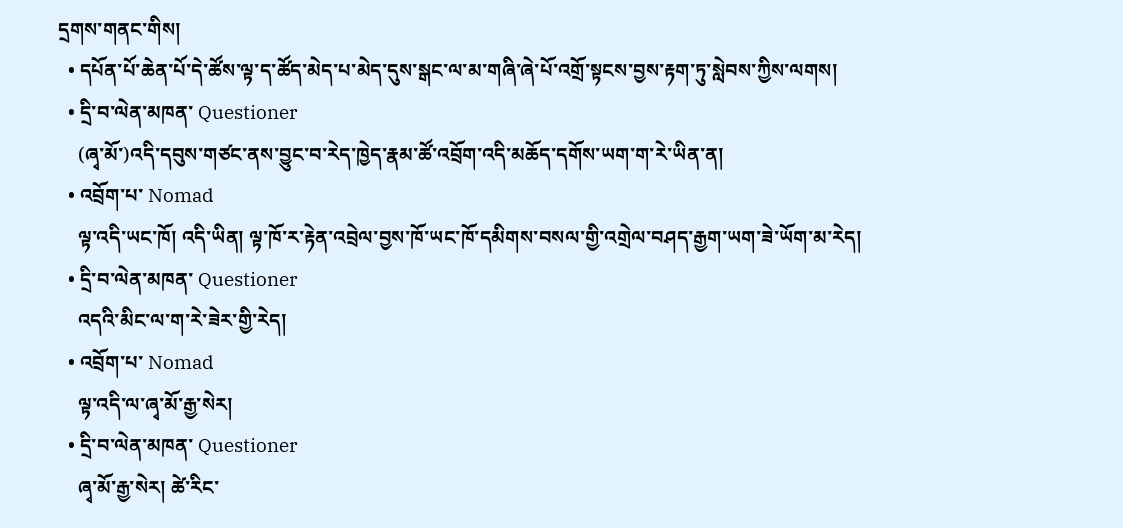དྲགས་གནང་གིས།
  • དཔོན་པོ་ཆེན་པོ་དེ་ཚོས་ལྟ་ད་ཚོད་མེད་པ་མེད་དུས་སྒང་ལ་མ་གཞི་ཞེ་པོ་འགྲོ་སྟངས་བྱས་རྟག་ཏུ་སླེབས་ཀྱིས་ལགས།
  • དྲི་བ་ལེན་མཁན་ Questioner
    (ཞྭ་མོ་)འདི་དབུས་གཙང་ནས་བྱུང་བ་རེད་ཁྱེད་རྣམ་ཚོ་འབྲོག་འདི་མཆོད་དགོས་ཡག་ག་རེ་ཡིན་ན།
  • འབྲོག་པ་ Nomad
    ལྟ་འདི་ཡང་ཁོ། འདི་ཡིན། ལྟ་ཁོ་ར་རྟེན་འབྲེལ་བྱས་ཁོ་ཡང་ཁོ་དམིགས་བསལ་གྱི་འགྲེལ་བཤད་རྒྱག་ཡག་ཟེ་ཡོག་མ་རེད།
  • དྲི་བ་ལེན་མཁན་ Questioner
    འདའི་མིང་ལ་ག་རེ་ཟེར་གྱི་རེད།
  • འབྲོག་པ་ Nomad
    ལྟ་འདི་ལ་ཞྭ་མོ་རྒྱ་སེར།
  • དྲི་བ་ལེན་མཁན་ Questioner
    ཞྭ་མོ་རྒྱ་སེར། ཚེ་རིང་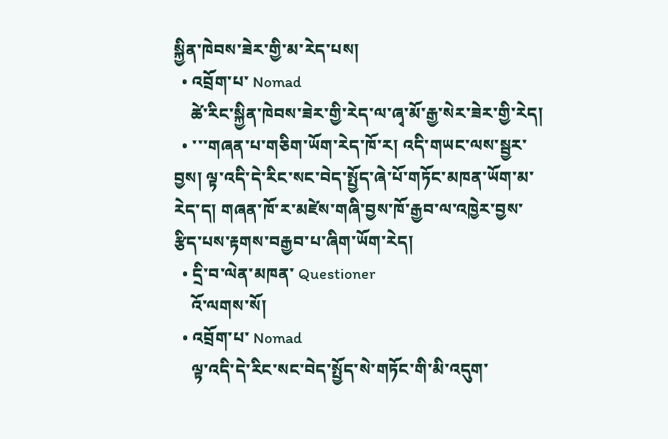སྐྱིན་ཁེབས་ཟེར་གྱི་མ་རེད་པས།
  • འབྲོག་པ་ Nomad
    ཚེ་རིང་སྐྱིན་ཁེབས་ཟེར་གྱི་རེད་ལ་ཞྭ་མོ་རྒྱ་སེར་ཟེར་གྱི་རེད།
  • ་་་གཞན་པ་གཅིག་ཡོག་རེད་ཁོ་ར། འདི་གཡང་ལས་སྦྱར་བྱས། ལྟ་འདི་དེ་རིང་སང་བེད་སྤྱོད་ཞེ་པོ་གཏོང་མཁན་ཡོག་མ་རེད་ད། གཞན་ཁོ་ར་མཛེས་གཞི་བྱས་ཁོ་རྒྱབ་ལ་འཁྱེར་བྱས་རྩིད་པས་རྟགས་བརྒྱབ་པ་ཞིག་ཡོག་རེད།
  • དྲི་བ་ལེན་མཁན་ Questioner
    འོ་ལགས་སོ།
  • འབྲོག་པ་ Nomad
    ལྟ་འདི་དེ་རིང་སང་བེད་སྤྱོད་སེ་གཏོང་གི་མི་འདུག་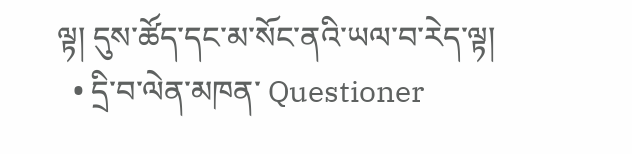ལྟ། དུས་ཚོད་དང་མ་སོང་ནའི་ཡལ་བ་རེད་ལྟ།
  • དྲི་བ་ལེན་མཁན་ Questioner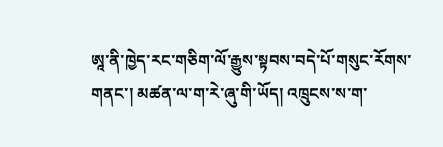ཨཱ་ནི་ཁྱེད་རང་གཅིག་ལོ་རྒྱུས་སྟབས་བདེ་པོ་གསུང་རོགས་གནང་། མཚན་ལ་ག་རེ་ཞུ་གི་ཡོད། འཁྲུངས་ས་ག་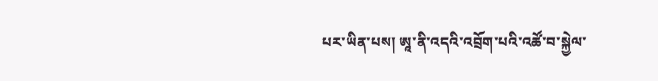པར་ཡིན་པས། ཨཱ་ནི་འདའི་འབྲོག་པའི་འཚོ་བ་སྐྱེལ་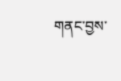གནང་བྱས་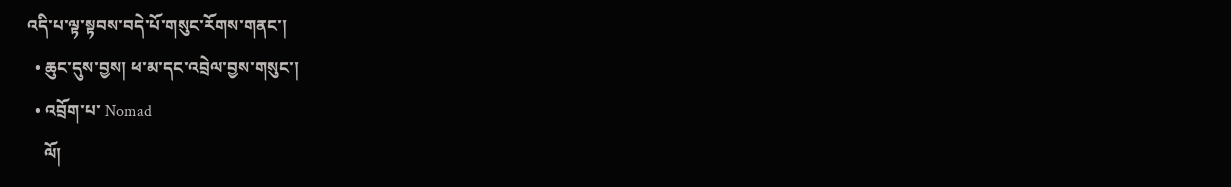འདི་པ་ལྟ་སྟབས་བདེ་པོ་གསུང་རོགས་གནང་།
  • ཆུང་དུས་བྱས། ཕ་མ་དང་འབྲེལ་བྱས་གསུང་།
  • འབྲོག་པ་ Nomad
    ལོ།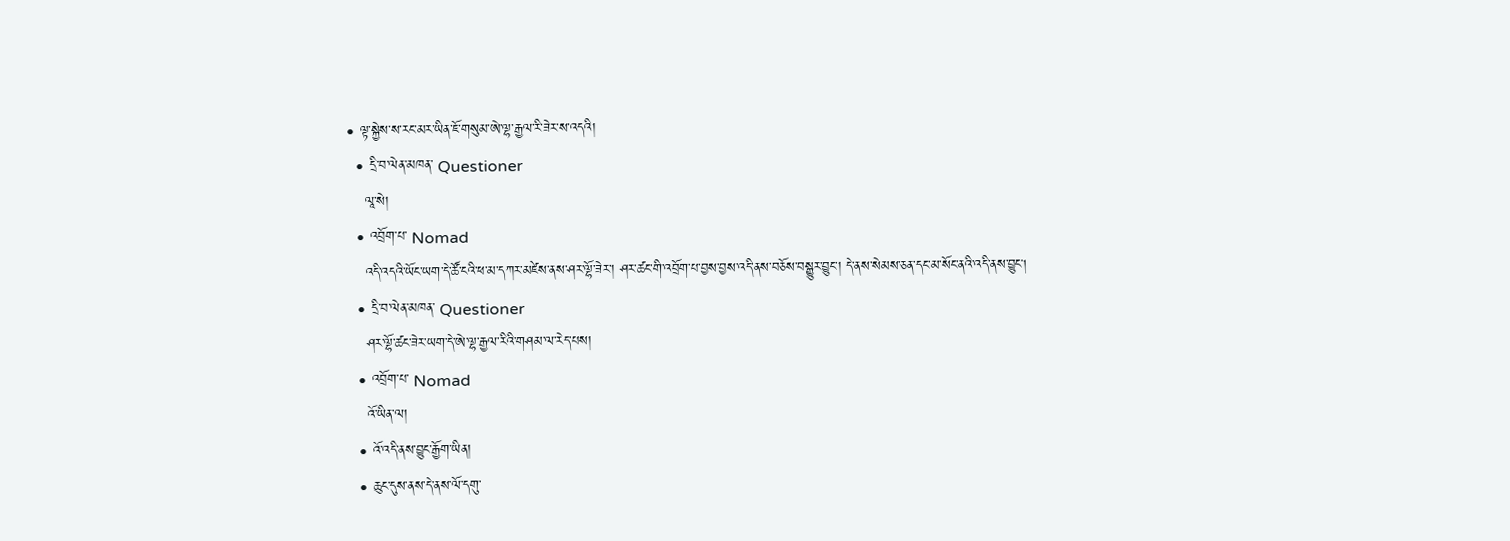• ལྟ་སྐྱེས་ས་རང་མར་ཡིན་ཇོ་གསུམ་ཨེ་ལྷ་རྒྱལ་རི་ཟེར་ས་འདའི།
  • དྲི་བ་ལེན་མཁན་ Questioner
    ལཱ་སེ།
  • འབྲོག་པ་ Nomad
    འདི་འདའི་ཡོང་ཡག་དེ་ཚོ་ངའི་ཕ་མ་དཀར་མཛེས་ནས་ཤར་ལྷོ་ཟེར་། ཤར་ཚང་གི་འབྲོག་པ་བྱས་བྱས་འདི་ནས་བཅོས་བསྒྱུར་བྱུང་། དེ་ནས་སེམས་ཅན་དང་མ་སོང་ནའི་འདི་ནས་བྱུང།
  • དྲི་བ་ལེན་མཁན་ Questioner
    ཤར་ལྷོ་ཚང་ཟེར་ཡག་དེ་ཨེ་ལྷ་རྒྱལ་རིའི་གཤམ་ལ་རེད་པས།
  • འབྲོག་པ་ Nomad
    འོ་ཡིན་ལ།
  • འོ་འདི་ནས་བྱུང་རྒྱོག་ཡིན།
  • ཆུང་དུས་ནས་དེ་ནས་ལོ་དགུ་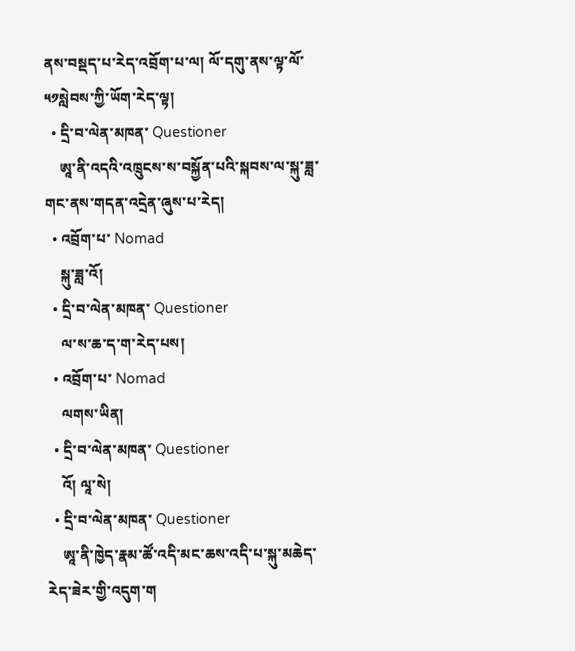ནས་བསྡད་པ་རེད་འབྲོག་པ་ལ། ལོ་དགུ་ནས་ལྟ་ལོ་༥༡སླེབས་ཀྱི་ཡོག་རེད་ལྟ།
  • དྲི་བ་ལེན་མཁན་ Questioner
    ཨཱ་ནི་འདའི་འཁྲུངས་ས་བསྐྱོན་པའི་སྐབས་ལ་སྐུ་ཟླ་གང་ནས་གདན་འདྲེན་ཞུས་པ་རེད།
  • འབྲོག་པ་ Nomad
    སྐུ་ཟླ་འོ།
  • དྲི་བ་ལེན་མཁན་ Questioner
    ལ་ས་ཆ་ད་ག་རེད་པས།
  • འབྲོག་པ་ Nomad
    ལགས་ཡིན།
  • དྲི་བ་ལེན་མཁན་ Questioner
    འོ། ལཱ་སེ།
  • དྲི་བ་ལེན་མཁན་ Questioner
    ཨཱ་ནི་ཁྱེད་རྣམ་ཚོ་འདི་མང་ཆས་འདི་པ་སྐུ་མཆེད་རེད་ཟེར་གྱི་འདུག་ག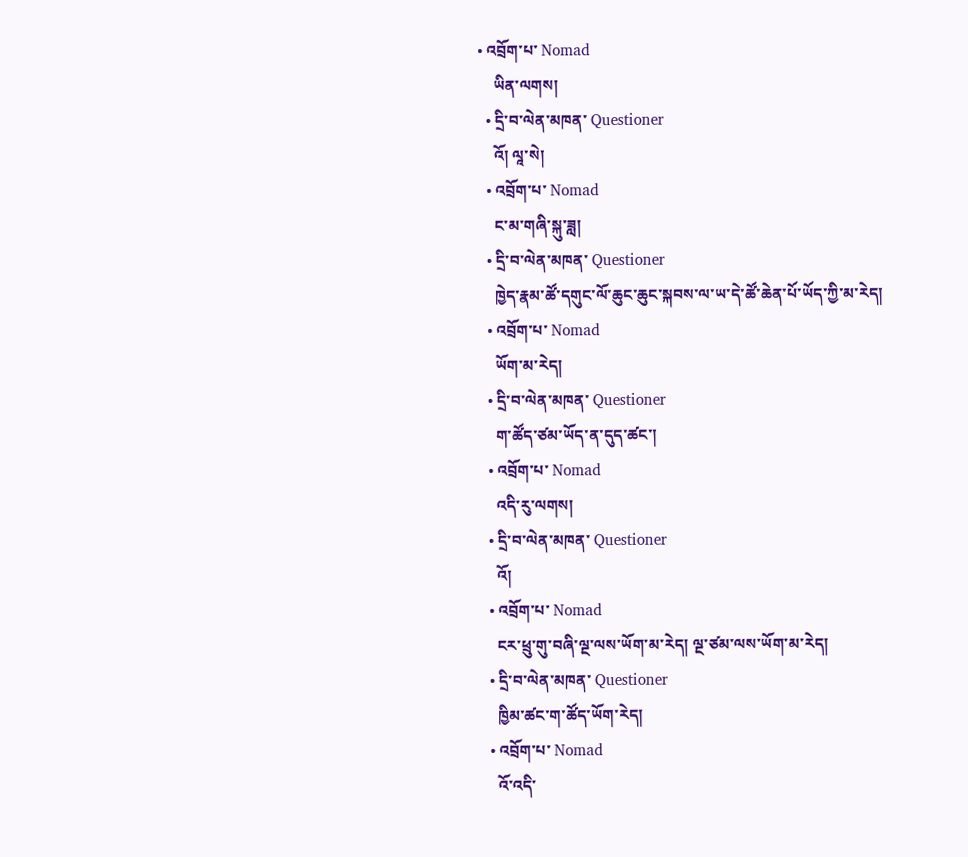• འབྲོག་པ་ Nomad
    ཡིན་ལགས།
  • དྲི་བ་ལེན་མཁན་ Questioner
    འོ། ལཱ་སེ།
  • འབྲོག་པ་ Nomad
    ང་མ་གཞི་སྐུ་ཟླ།
  • དྲི་བ་ལེན་མཁན་ Questioner
    ཁྱེད་རྣམ་ཚོ་དགུང་ལོ་ཆུང་ཆུང་སྐབས་ལ་ཡ་དེ་ཚོ་ཆེན་པོ་ཡོད་ཀྱི་མ་རེད།
  • འབྲོག་པ་ Nomad
    ཡོག་མ་རེད།
  • དྲི་བ་ལེན་མཁན་ Questioner
    ག་ཚོད་ཙམ་ཡོད་ན་དུད་ཚང་།
  • འབྲོག་པ་ Nomad
    འདི་རུ་ལགས།
  • དྲི་བ་ལེན་མཁན་ Questioner
    འོ།
  • འབྲོག་པ་ Nomad
    ངར་ཕྲུ་གུ་བཞི་ལྔ་ལས་ཡོག་མ་རེད། ལྔ་ཙམ་ལས་ཡོག་མ་རེད།
  • དྲི་བ་ལེན་མཁན་ Questioner
    ཁྱིམ་ཚང་ག་ཚོད་ཡོག་རེད།
  • འབྲོག་པ་ Nomad
    འོ་འདི་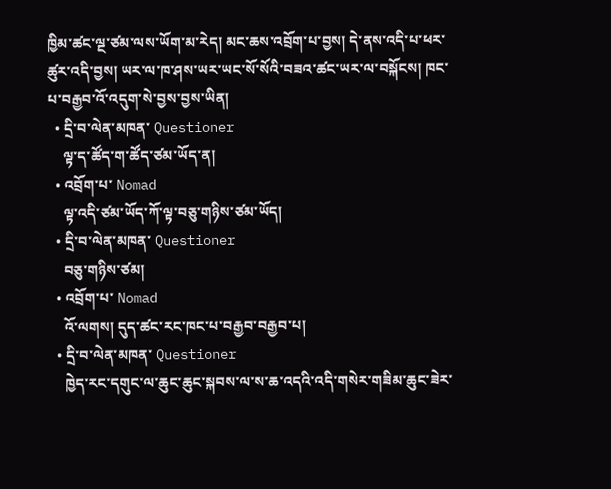ཁྱིམ་ཚང་ལྔ་ཙམ་ལས་ཡོག་མ་རེད། མང་ཆས་འབྲོག་པ་བྱས། དེ་ནས་འདི་པ་ཕར་ཚུར་འདི་བྱས། ཡར་ལ་ཁ་ཤས་ཡར་ཡང་སོ་སོའི་བཟའ་ཚང་ཡར་ལ་བསྐོངས། ཁང་པ་བརྒྱབ་འོ་འདུག་སེ་བྱས་བྱས་ཡིན།
  • དྲི་བ་ལེན་མཁན་ Questioner
    ལྟ་ད་ཚོད་ག་ཚོད་ཙམ་ཡོད་ན།
  • འབྲོག་པ་ Nomad
    ལྟ་འདི་ཙམ་ཡོད་ཀོ་ལྟ་བཅུ་གཉིས་ཙམ་ཡོད།
  • དྲི་བ་ལེན་མཁན་ Questioner
    བཅུ་གཉིས་ཙམ།
  • འབྲོག་པ་ Nomad
    འོ་ལགས། དུད་ཚང་རང་ཁང་པ་བརྒྱབ་བརྒྱབ་པ།
  • དྲི་བ་ལེན་མཁན་ Questioner
    ཁྱེད་རང་དགུང་ལ་ཆུང་ཆུང་སྐབས་ལ་ས་ཆ་འདའི་འདི་གསེར་གཟིམ་ཆུང་ཟེར་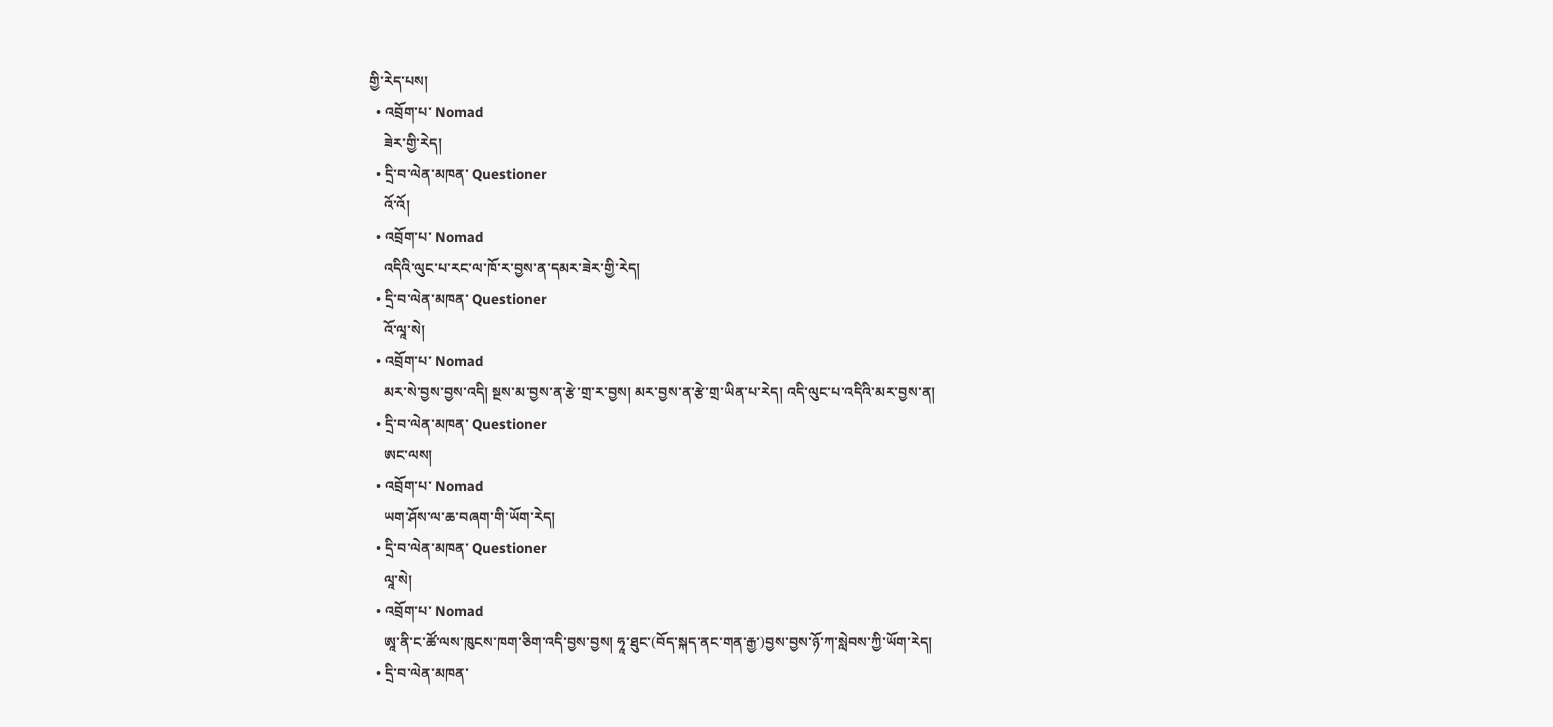གྱི་རེད་པས།
  • འབྲོག་པ་ Nomad
    ཟེར་གྱི་རེད།
  • དྲི་བ་ལེན་མཁན་ Questioner
    འོ་འོ།
  • འབྲོག་པ་ Nomad
    འདིའི་ལུང་པ་རང་ལ་ཁོ་ར་བྱས་ན་དམར་ཟེར་གྱི་རེད།
  • དྲི་བ་ལེན་མཁན་ Questioner
    འོ་ལཱ་སེ།
  • འབྲོག་པ་ Nomad
    མར་སེ་བྱས་བྱས་འདི། སྔས་མ་བྱས་ན་རྩེ་གྲ་ར་བྱས། མར་བྱས་ན་རྩེ་གྲ་ཡིན་པ་རེད། འདི་ལུང་པ་འདིའི་མར་བྱས་ན།
  • དྲི་བ་ལེན་མཁན་ Questioner
    ཨང་ལས།
  • འབྲོག་པ་ Nomad
    ཡག་ཤོས་ལ་ཆ་བཞག་གི་ཡོག་རེད།
  • དྲི་བ་ལེན་མཁན་ Questioner
    ལཱ་སེ།
  • འབྲོག་པ་ Nomad
    ཨཱ་ནི་ང་ཚོ་ལས་ཁུངས་ཁག་ཅིག་འདི་བྱས་བྱས། ཧཱ་ཐུང་(བོད་སྐད་ནང་གན་རྒྱ་)བྱས་བྱས་ཉོ་ཀ་སླེབས་ཀྱི་ཡོག་རེད།
  • དྲི་བ་ལེན་མཁན་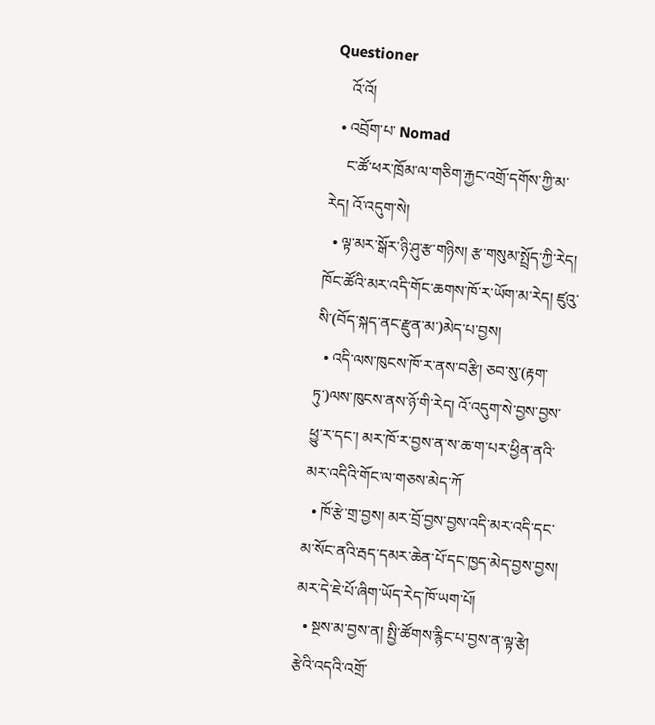Questioner
    འོ་འོ།
  • འབྲོག་པ་ Nomad
    ང་ཚོ་ཕར་ཁྲོམ་ལ་གཅིག་རྐྱང་འགྲོ་དགོས་ཀྱི་མ་རེད། འོ་འདུག་སེ།
  • ལྟ་མར་སྒོར་ཉི་ཤུ་རྩ་གཉིས། རྩ་གསུམ་སྤྲོད་ཀྱི་རེད། ཁོང་ཚོའི་མར་འདི་གོང་ཆགས་ཁོ་ར་ཡོག་མ་རེད། ཛུའུ་སི་(བོད་སྐད་ནང་རྫུན་མ་)མེད་པ་བྱས།
  • འདི་ལས་ཁུངས་ཁོ་ར་ནས་བརྩི། ཅབ་སུ་(རྟག་ཏུ་)ལས་ཁུངས་ནས་ཉོ་གི་རེད། འོ་འདུག་སེ་བྱས་བྱས་ཕྱུ་ར་དང་། མར་ཁོ་ར་བྱས་ན་ས་ཆ་ག་པར་ཕྱིན་ནའི་མར་འདིའི་གོང་ལ་གཅས་མེད་ཀོ
  • ཁོ་རྩེ་གྲ་བྱས། མར་བྲོ་བྱས་བྱས་འདི་མར་འདི་དང་མ་སོང་ནའི་རྦད་དམར་ཆེན་པོ་དང་ཁྱད་མེད་བྱས་བྱས། མར་དེ་ཇེ་པོ་ཞིག་ཡོད་རེད་ཁོ་ཡག་པོ།
  • སྔས་མ་བྱས་ན། སྤྱི་ཚོགས་རྙིང་པ་བྱས་ན་ལྟ་རྩེ། རྩེའི་འདའི་འགྲོ་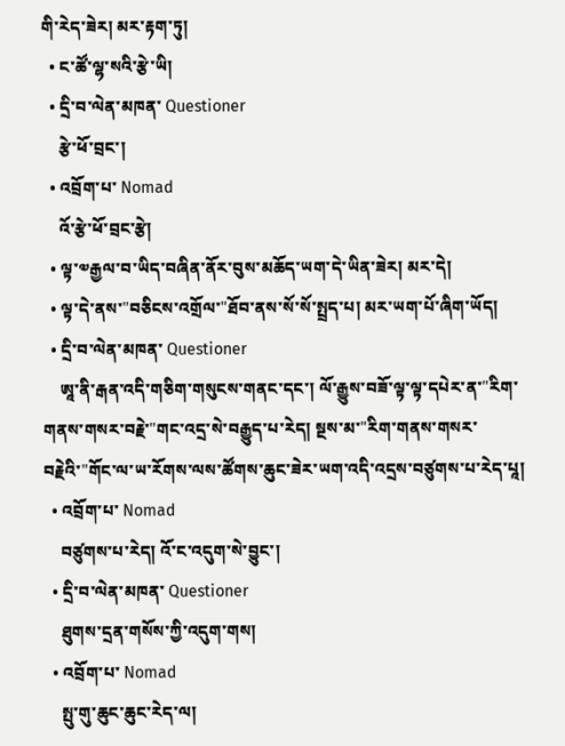གི་རེད་ཟེར། མར་རྟག་ཏུ།
  • ང་ཚོ་ལྷ་སའི་རྩེ་ཡི།
  • དྲི་བ་ལེན་མཁན་ Questioner
    རྩེ་ཕོ་བྲང་།
  • འབྲོག་པ་ Nomad
    འོ་རྩེ་ཕོ་བྲང་རྩེ།
  • ལྟ་༧རྒྱལ་བ་ཡིད་བཞིན་ནོར་བུས་མཆོད་ཡག་དེ་ཡིན་ཟེར། མར་དེ།
  • ལྟ་དེ་ནས་"བཅིངས་འགྲོལ་"ཐོབ་ནས་སོ་སོ་སྤྲད་པ། མར་ཡག་པོ་ཞིག་ཡོད།
  • དྲི་བ་ལེན་མཁན་ Questioner
    ཨཱ་ནི་རྒན་འདི་གཅིག་གསུངས་གནང་དང་། ལོ་རྒྱུས་བཟོ་ལྟ་ལྟ་དཔེར་ན་"རིག་གནས་གསར་བརྗེ་"གང་འདྲ་སེ་བརྒྱུད་པ་རེད། སྔས་མ་"རིག་གནས་གསར་བརྗེའི་"གོང་ལ་ཡ་རོགས་ལས་ཚོགས་ཆུང་ཟེར་ཡག་འདི་འདྲས་བཙུགས་པ་རེད་པཱ།
  • འབྲོག་པ་ Nomad
    བཙུགས་པ་རེད། འོ་ང་འདུག་སེ་བྱུང་།
  • དྲི་བ་ལེན་མཁན་ Questioner
    ཐུགས་དྲན་གསོས་ཀྱི་འདུག་གས།
  • འབྲོག་པ་ Nomad
    སྤུ་གུ་ཆུང་ཆུང་རེད་ལ།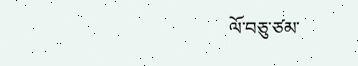ལོ་བཅུ་ཙམ་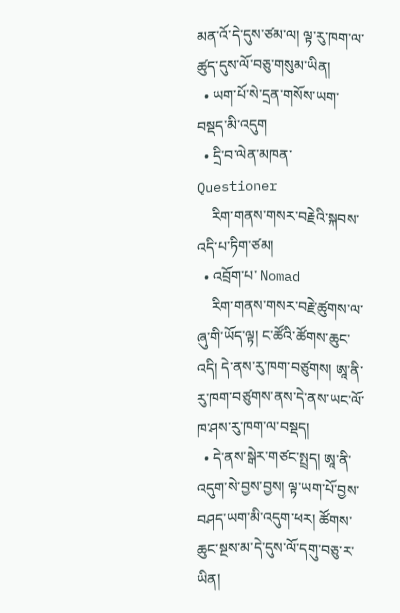མན་འོ་དེ་དུས་ཙམ་ལ། ལྟ་རུ་ཁག་ལ་ཚུད་དུས་ལོ་བཅུ་གསུམ་ཡིན།
  • ཡག་པོ་སེ་དྲན་གསོས་ཡག་བསྡད་མི་འདུག
  • དྲི་བ་ལེན་མཁན་ Questioner
    རིག་གནས་གསར་བརྗེའི་སྐབས་འདི་པ་ཏིག་ཙམ།
  • འབྲོག་པ་ Nomad
    རིག་གནས་གསར་བརྗེ་ཚུགས་ལ་ཞུ་གི་ཡོད་ལྟ། ང་ཚོའི་ཚོགས་ཆུང་འདི། དེ་ནས་རུ་ཁག་བཙུགས། ཨཱ་ནི་རུ་ཁག་བཙུགས་ནས་དེ་ནས་ཡང་ལོ་ཁ་ཤས་རུ་ཁག་ལ་བསྡད།
  • དེ་ནས་སྒེར་གཙང་སྤྲད། ཨཱ་ནི་འདུག་སེ་བྱས་བྱས། ལྟ་ཡག་པོ་བྱས་བཤད་ཡག་མི་འདུག་ཕར། ཚོགས་ཆུང་སྔས་མ་དེ་དུས་ལོ་དགུ་བཅུ་ར་ཡིན།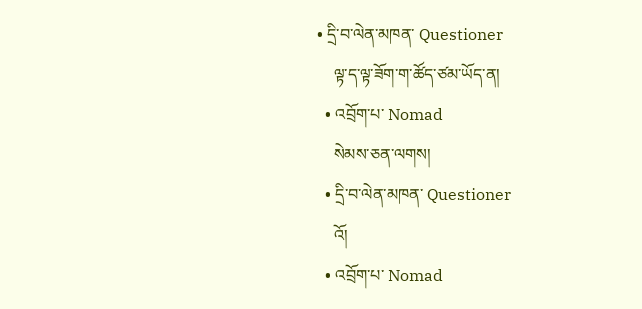• དྲི་བ་ལེན་མཁན་ Questioner
    ལྟ་ད་ལྟ་ཟོག་ག་ཚོད་ཙམ་ཡོད་ན།
  • འབྲོག་པ་ Nomad
    སེམས་ཅན་ལགས།
  • དྲི་བ་ལེན་མཁན་ Questioner
    འོ།
  • འབྲོག་པ་ Nomad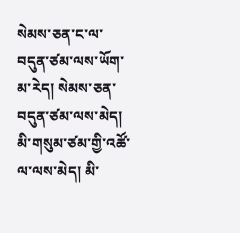སེམས་ཅན་ང་ལ་བདུན་ཙམ་ལས་ཡོག་མ་རེད། སེམས་ཅན་བདུན་ཙམ་ལས་མེད། མི་གསུམ་ཙམ་གྱི་འཚོ་ལ་ལས་མེད། མི་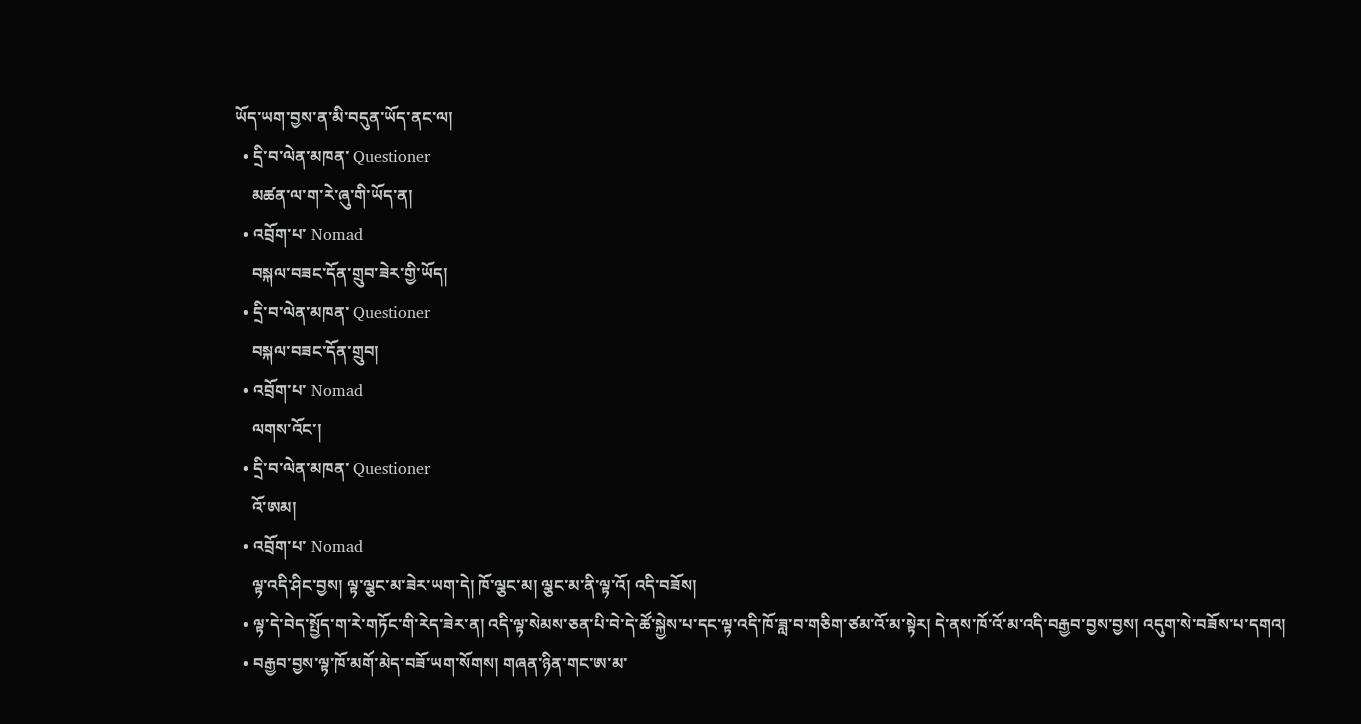ཡོད་ཡག་བྱས་ན་མི་བདུན་ཡོད་ནང་ལ།
  • དྲི་བ་ལེན་མཁན་ Questioner
    མཚན་ལ་ག་རེ་ཞུ་གི་ཡོད་ན།
  • འབྲོག་པ་ Nomad
    བསྐལ་བཟང་དོན་གྲུབ་ཟེར་གྱི་ཡོད།
  • དྲི་བ་ལེན་མཁན་ Questioner
    བསྐལ་བཟང་དོན་གྲུབ།
  • འབྲོག་པ་ Nomad
    ལགས་འོང་།
  • དྲི་བ་ལེན་མཁན་ Questioner
    འོ་ཨམ།
  • འབྲོག་པ་ Nomad
    ལྟ་འདི་ཤིང་བྱས། ལྟ་ལྕང་མ་ཟེར་ཡག་དེ། ཁོ་ལྕང་མ། ལྕང་མ་ནི་ལྟ་འོ། འདི་བཟོས།
  • ལྟ་དེ་བེད་སྤྱོད་ག་རེ་གཏོང་གི་རེད་ཟེར་ན། འདི་ལྟ་སེམས་ཅན་པི་བེ་དེ་ཚོ་སྐྱེས་པ་དང་ལྟ་འདི་ཁོ་ཟླ་བ་གཅིག་ཙམ་འོ་མ་སྟེར། དེ་ནས་ཁོ་འོ་མ་འདི་བརྒྱབ་བྱས་བྱས། འདུག་སེ་བཟོས་པ་དགའ།
  • བརྒྱབ་བྱས་ལྟ་ཁོ་མགོ་མེད་བཟོ་ཡག་སོགས། གཞན་ཉིན་གང་ཨ་མ་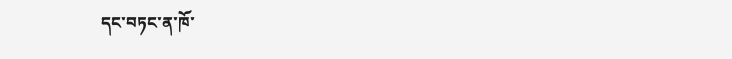དང་བཏང་ན་ཁོ་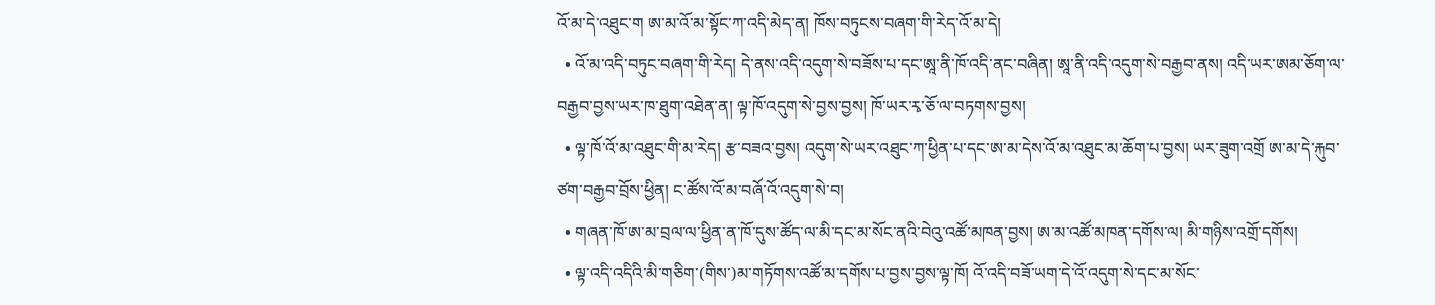འོ་མ་དེ་འཐུང་ག ཨ་མ་འོ་མ་སྟོང་ཀ་འདི་མེད་ན། ཁོས་བཏུངས་བཞག་གི་རེད་འོ་མ་དེ།
  • འོ་མ་འདི་བཏུང་བཞག་གི་རེད། དེ་ནས་འདི་འདུག་སེ་བཟོས་པ་དང་ཨཱ་ནི་ཁོ་འདི་ནང་བཞིན། ཨཱ་ནི་འདི་འདུག་སེ་བརྒྱབ་ནས། འདི་ཡར་ཨམ་ཅོག་ལ་བརྒྱབ་བྱས་ཡར་ཁ་ཐུག་འཐེན་ན། ལྟ་ཁོ་འདུག་སེ་བྱས་བྱས། ཁོ་ཡར་རྭ་ཅོ་ལ་བཏགས་བྱས།
  • ལྟ་ཁོ་འོ་མ་འཐུང་གི་མ་རེད། རྩ་བཟའ་བྱས། འདུག་སེ་ཡར་འཐུང་ཀ་ཕྱིན་པ་དང་ཨ་མ་དེས་འོ་མ་འཐུང་མ་ཆོག་པ་བྱས། ཡར་ཟུག་འགྲོ ཨ་མ་དེ་རྐུབ་ཙག་བརྒྱབ་བྲོས་ཕྱིན། ང་ཚོས་འོ་མ་བཞོ་འོ་འདུག་སེ་བ།
  • གཞན་ཁོ་ཨ་མ་བྲལ་ལ་ཕྱིན་ན་ཁོ་དུས་ཚོད་ལ་མི་དང་མ་སོང་ནའི་བེའུ་འཚོ་མཁན་བྱས། ཨ་མ་འཚོ་མཁན་དགོས་ལ། མི་གཉིས་འགྲོ་དགོས།
  • ལྟ་འདི་འདིའི་མི་གཅིག་(གིས་)མ་གཏོགས་འཚོ་མ་དགོས་པ་བྱས་བྱས་ལྟ་ཁོ། འོ་འདི་བཟོ་ཡག་དེ་འོ་འདུག་སེ་དང་མ་སོང་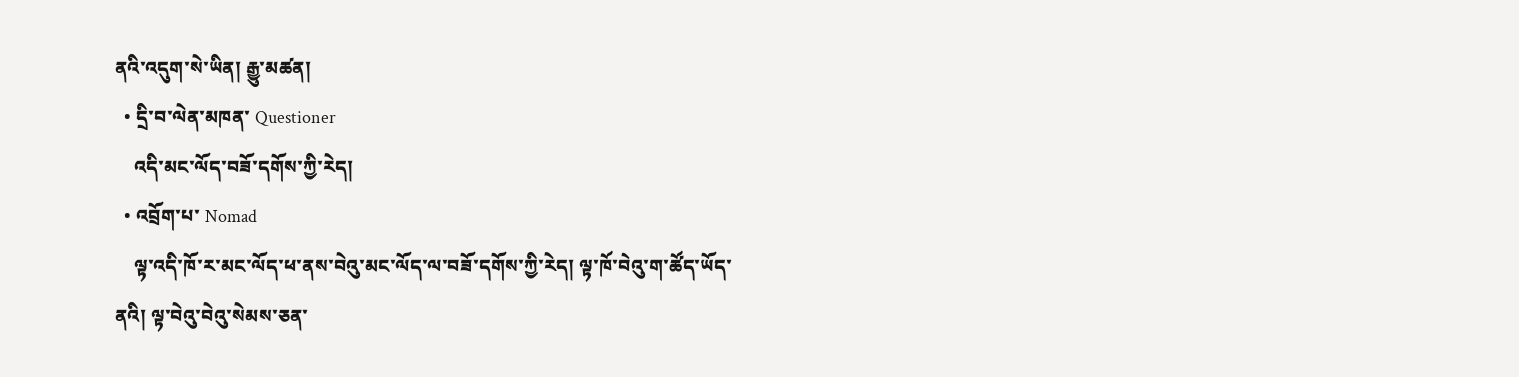ནའི་འདུག་སེ་ཡིན། རྒྱུ་མཚན།
  • དྲི་བ་ལེན་མཁན་ Questioner
    འདི་མང་ལོད་བཟོ་དགོས་ཀྱི་རེད།
  • འབྲོག་པ་ Nomad
    ལྟ་འདི་ཁོ་ར་མང་ལོད་ཕ་ནས་བེའུ་མང་ལོད་ལ་བཟོ་དགོས་ཀྱི་རེད། ལྟ་ཁོ་བེའུ་ག་ཚོད་ཡོད་ནའི། ལྟ་བེའུ་བེའུ་སེམས་ཅན་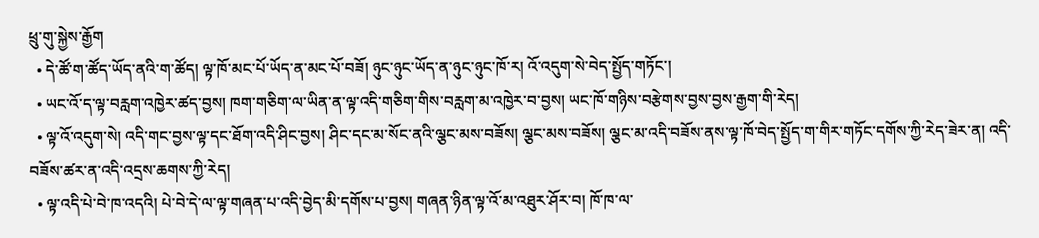ཕྲུ་གུ་སྐྱེས་རྒྱོག
  • དེ་ཚོ་ག་ཚོད་ཡོད་ནའི་ག་ཚོད། ལྟ་ཁོ་མང་པོ་ཡོད་ན་མང་པོ་བཟོ། ཉུང་ཉུང་ཡོད་ན་ཉུང་ཉུང་ཁོ་ར། འོ་འདུག་སེ་བེད་སྤྱོད་གཏོང་།
  • ཡང་འོ་ད་ལྟ་བརླག་འཁྱེར་ཚད་བྱས། ཁག་གཅིག་ལ་ཡིན་ན་ལྟ་འདི་གཅིག་གིས་བརླག་མ་འཁྱེར་བ་བྱས། ཡང་ཁོ་གཉིས་བརྩེགས་བྱས་བྱས་རྒྱག་གི་རེད།
  • ལྟ་འོ་འདུག་སེ། འདི་གང་བྱས་ལྟ་དང་ཐོག་འདི་ཤིང་བྱས། ཤིང་དང་མ་སོང་ནའི་ལྕང་མས་བཟོས། ལྕང་མས་བཟོས། ལྕང་མ་འདི་བཟོས་ནས་ལྟ་ཁོ་བེད་སྤྱོད་ག་གིར་གཏོང་དགོས་ཀྱི་རེད་ཟེར་ན། འདི་བཟོས་ཚར་ན་འདི་འདྲས་ཆགས་ཀྱི་རེད།
  • ལྟ་འདི་པེ་བེ་ཁ་འདའི། པེ་བེ་དེ་ལ་ལྟ་གཞན་པ་འདི་བྱེད་མི་དགོས་པ་བྱས། གཞན་ཉིན་ལྟ་འོ་མ་འཐུར་ཤོར་བ། ཁོ་ཁ་ལ་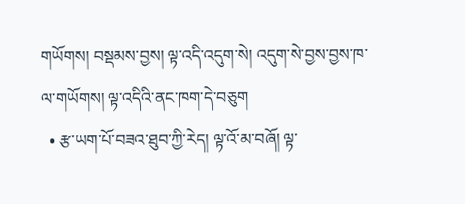གཡོགས། བསྡམས་བྱས། ལྟ་འདི་འདུག་སེ། འདུག་སེ་བྱས་བྱས་ཁ་ལ་གཡོགས། ལྟ་འདིའི་ནང་ཁག་དེ་བཅུག
  • རྩ་ཡག་པོ་བཟའ་ཐུབ་ཀྱི་རེད། ལྟ་འོ་མ་བཞོ། ལྟ་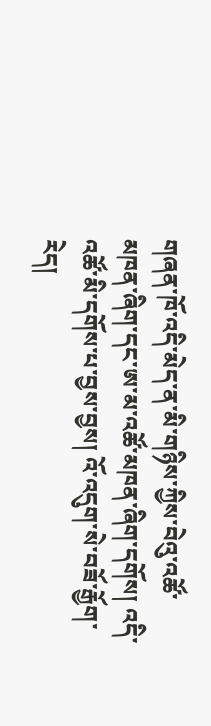གཞན་ཁོ་འདི་མེད་ན་མི་གཉིས་ཀྱིས་བེའུ་འཚོ་མཁན་ཞིག་དང་ཨ་མ་འཚོ་མཁན་ཞིག་དགོས། འདི་འཚོ་མི་དགོས་པ་བྱས་བྱས། འོ་འདུག་སེ་བཟོ་རྒྱོག་རེད།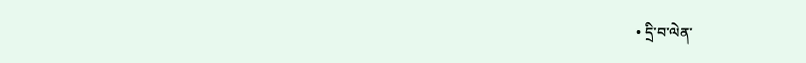• དྲི་བ་ལེན་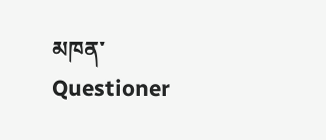མཁན་ Questioner